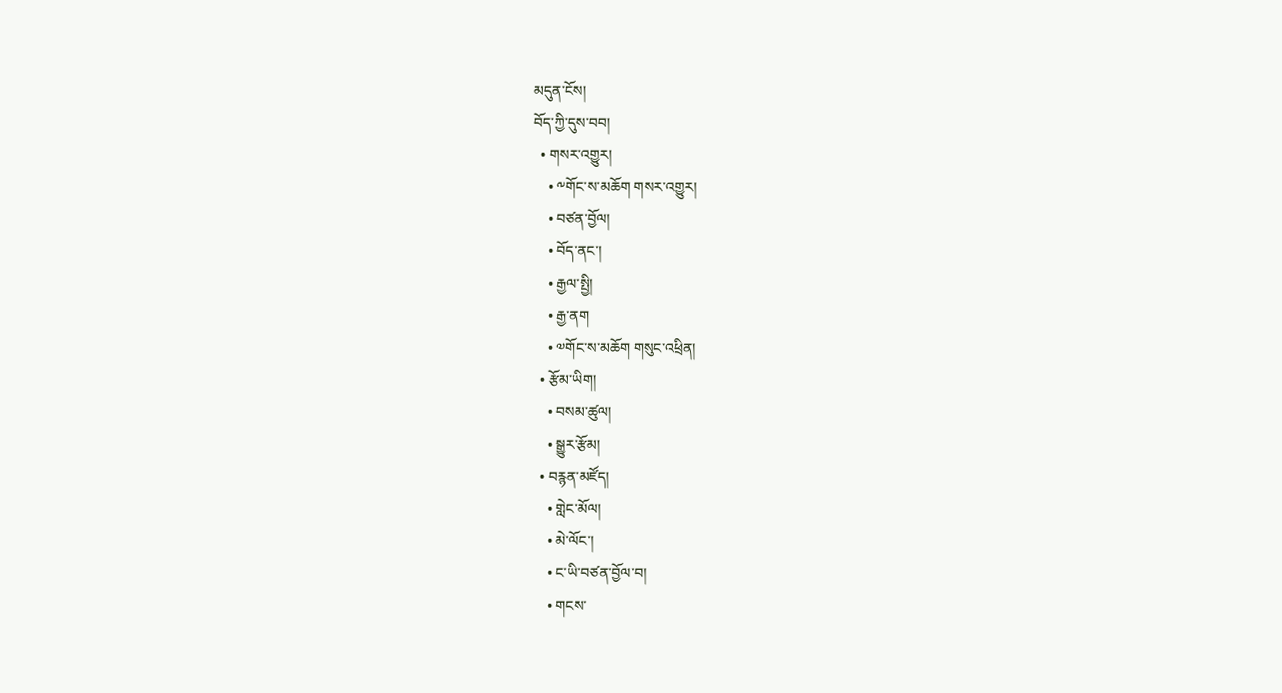མདུན་ངོས།
བོད་ཀྱི་དུས་བབ།
  • གསར་འགྱུར།
    • ༸གོང་ས་མཆོག གསར་འགྱུར།
    • བཙན་བྱོལ།
    • བོད་ནང་།
    • རྒྱལ་སྤྱི།
    • རྒྱ་ནག
    • ༧གོང་ས་མཆོག གསུང་འཕྲིན།
  • རྩོམ་ཡིག།
    • བསམ་ཚུལ།
    • སྒྱུར་རྩོམ།
  • བརྙན་མཛོད།
    • གླེང་མོལ།
    • མེ་ལོང་།
    • ང་ཡི་བཙན་བྱོལ་བ།
    • གངས་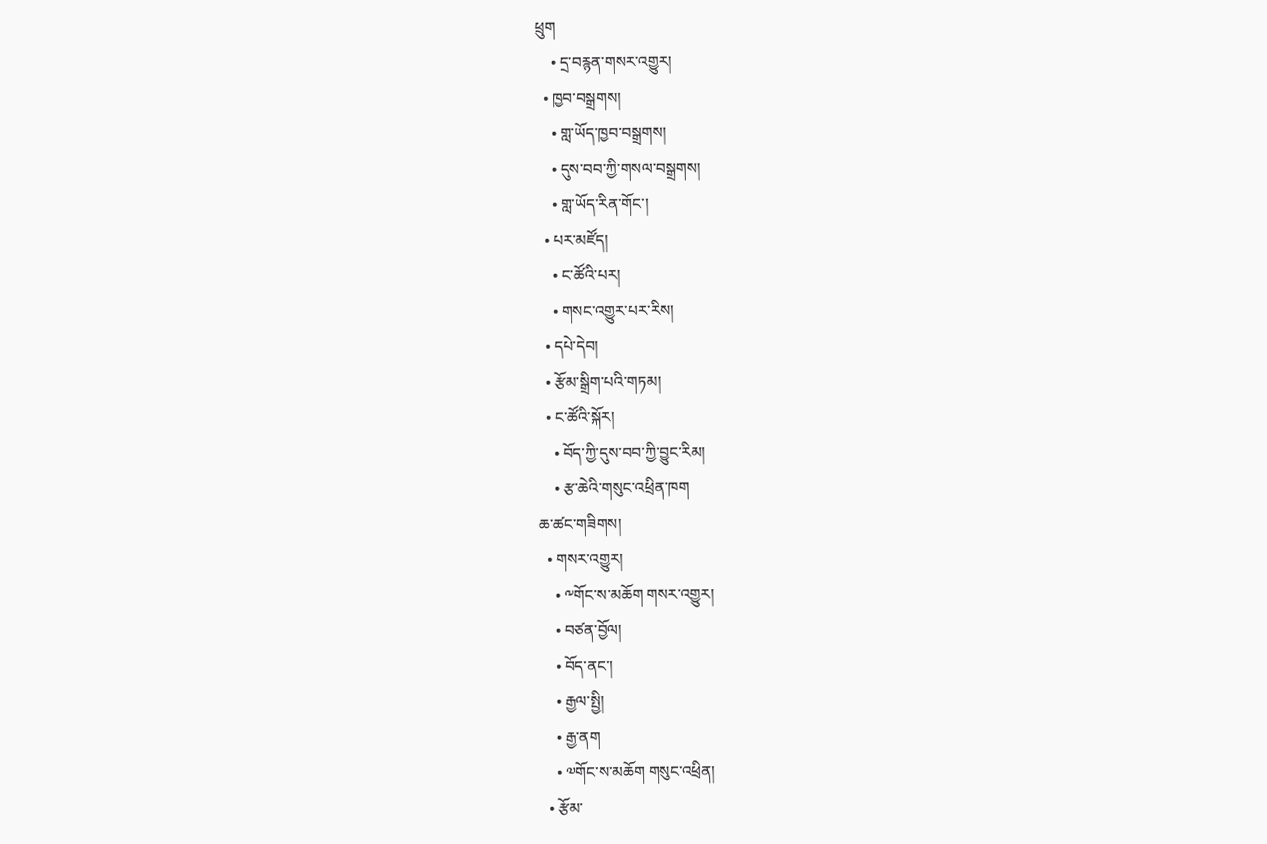ཕྲུག
    • དྲ་བརྙན་གསར་འགྱུར།
  • ཁྱབ་བསྒྲགས།
    • གླ་ཡོད་ཁྱབ་བསྒྲགས།
    • དུས་བབ་ཀྱི་གསལ་བསྒྲགས།
    • གླ་ཡོད་རིན་གོང་།
  • པར་མཛོད།
    • ང་ཚོའི་པར།
    • གསང་འགྱུར་པར་རིས།
  • དཔེ་དེབ།
  • རྩོམ་སྒྲིག་པའི་གཏམ།
  • ང་ཚོའི་སྐོར།
    • བོད་ཀྱི་དུས་བབ་ཀྱི་བྱུང་རིམ།
    • རྩ་ཆེའི་གསུང་འཕྲིན་ཁག
ཆ་ཚང་གཟིགས།
  • གསར་འགྱུར།
    • ༸གོང་ས་མཆོག གསར་འགྱུར།
    • བཙན་བྱོལ།
    • བོད་ནང་།
    • རྒྱལ་སྤྱི།
    • རྒྱ་ནག
    • ༧གོང་ས་མཆོག གསུང་འཕྲིན།
  • རྩོམ་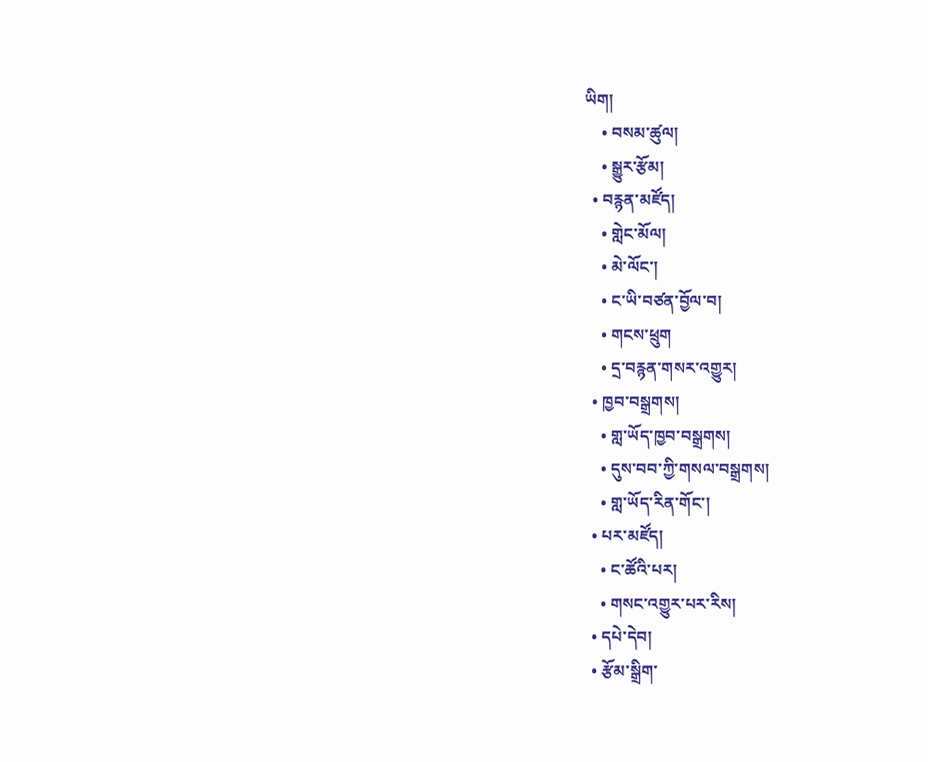ཡིག།
    • བསམ་ཚུལ།
    • སྒྱུར་རྩོམ།
  • བརྙན་མཛོད།
    • གླེང་མོལ།
    • མེ་ལོང་།
    • ང་ཡི་བཙན་བྱོལ་བ།
    • གངས་ཕྲུག
    • དྲ་བརྙན་གསར་འགྱུར།
  • ཁྱབ་བསྒྲགས།
    • གླ་ཡོད་ཁྱབ་བསྒྲགས།
    • དུས་བབ་ཀྱི་གསལ་བསྒྲགས།
    • གླ་ཡོད་རིན་གོང་།
  • པར་མཛོད།
    • ང་ཚོའི་པར།
    • གསང་འགྱུར་པར་རིས།
  • དཔེ་དེབ།
  • རྩོམ་སྒྲིག་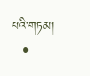པའི་གཏམ།
  •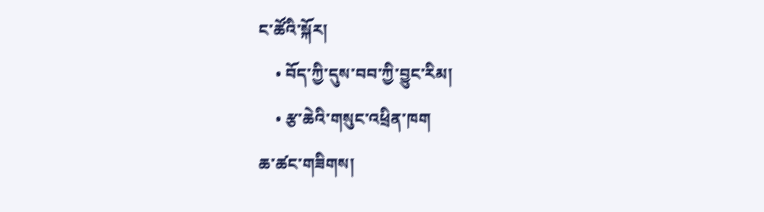ང་ཚོའི་སྐོར།
    • བོད་ཀྱི་དུས་བབ་ཀྱི་བྱུང་རིམ།
    • རྩ་ཆེའི་གསུང་འཕྲིན་ཁག
ཆ་ཚང་གཟིགས།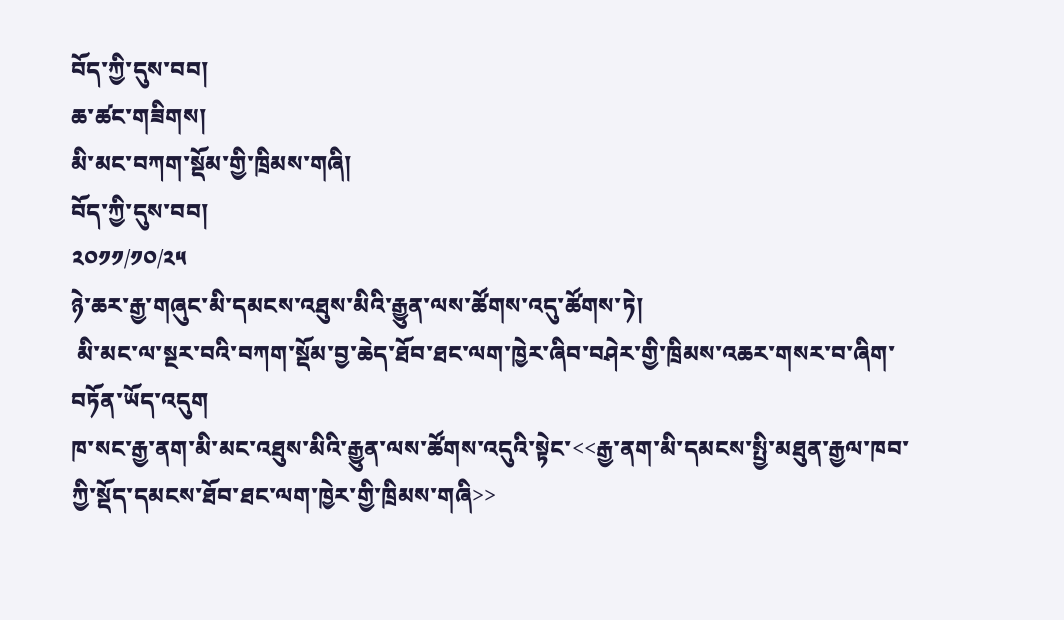བོད་ཀྱི་དུས་བབ།
ཆ་ཚང་གཟིགས།
མི་མང་བཀག་སྡོམ་གྱི་ཁྲིམས་གཞི།
བོད་ཀྱི་དུས་བབ།
༢༠༡༡/༡༠/༢༥
ཉེ་ཆར་རྒྱ་གཞུང་མི་དམངས་འཐུས་མིའི་རྒྱུན་ལས་ཚོགས་འདུ་ཚོགས་ཏེ།
 མི་མང་ལ་སྔར་བའི་བཀག་སྡོམ་བྱ་ཆེད་ཐོབ་ཐང་ལག་ཁྱེར་ཞིབ་བཤེར་གྱི་ཁྲིམས་འཆར་གསར་བ་ཞིག་བཏོན་ཡོད་འདུག
ཁ་སང་རྒྱ་ནག་མི་མང་འཐུས་མིའི་རྒྱུན་ལས་ཚོགས་འདུའི་སྟེང་<<རྒྱ་ནག་མི་དམངས་སྤྱི་མཐུན་རྒྱལ་ཁབ་ཀྱི་སྡོད་དམངས་ཐོབ་ཐང་ལག་ཁྱེར་གྱི་ཁྲིམས་གཞི>>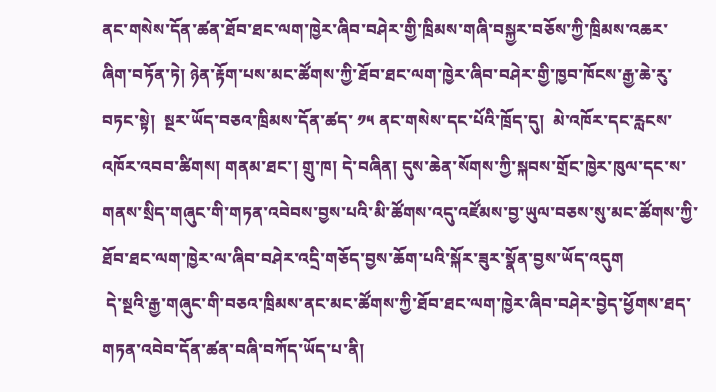ནང་གསེས་དོན་ཚན་ཐོབ་ཐང་ལག་ཁྱེར་ཞིབ་བཤེར་གྱི་ཁྲིམས་གཞི་བསྐྱར་བཅོས་ཀྱི་ཁྲིམས་འཆར་ཞིག་བཏོན་ཏེ། ཉེན་རྟོག་པས་མང་ཚོགས་ཀྱི་ཐོབ་ཐང་ལག་ཁྱེར་ཞིབ་བཤེར་གྱི་ཁྱབ་ཁོངས་རྒྱ་ཆེ་རུ་བཏང་སྟེ།  སྔར་ཡོད་བཅའ་ཁྲིམས་དོན་ཚད་ ༡༥ ནང་གསེས་དང་པོའི་ཁྲོད་དུ།  མེ་འཁོར་དང་རླངས་འཁོར་འབབ་ཚིགས། གནམ་ཐང་། གྲུ་ཁ། དེ་བཞིན། དུས་ཆེན་སོགས་ཀྱི་སྐབས་གྲོང་ཁྱེར་ཁུལ་དང་ས་གནས་སྲིད་གཞུང་གི་གཏན་འབེབས་བྱས་པའི་མི་ཚོགས་འདུ་འཛོམས་བྱ་ཡུལ་བཅས་སུ་མང་ཚོགས་ཀྱི་ཐོབ་ཐང་ལག་ཁྱེར་ལ་ཞིབ་བཤེར་འདྲི་གཅོད་བྱས་ཆོག་པའི་སྐོར་ཟུར་སྣོན་བྱས་ཡོད་འདུག
 དེ་སྔའི་རྒྱ་གཞུང་གི་བཅའ་ཁྲིམས་ནང་མང་ཚོགས་ཀྱི་ཐོབ་ཐང་ལག་ཁྱེར་ཞིབ་བཤེར་བྱེད་ཕྱོགས་ཐད་གཏན་འབེབ་དོན་ཚན་བཞི་བཀོད་ཡོད་པ་ནི།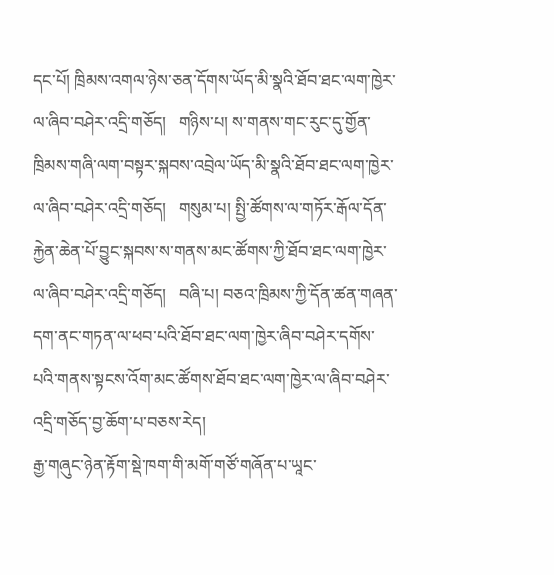དང་པོ། ཁྲིམས་འགལ་ཉེས་ཅན་དོགས་ཡོད་མི་སྣའི་ཐོབ་ཐང་ལག་ཁྱེར་ལ་ཞིབ་བཤེར་འདྲི་གཅོད།   གཉིས་པ། ས་གནས་གང་རུང་དུ་གྱོན་ཁྲིམས་གཞི་ལག་བསྟར་སྐབས་འབྲེལ་ཡོད་མི་སྣའི་ཐོབ་ཐང་ལག་ཁྱེར་ལ་ཞིབ་བཤེར་འདྲི་གཅོད།   གསུམ་པ། སྤྱི་ཚོགས་ལ་གཏོར་རྒོལ་དོན་རྐྱེན་ཆེན་པོ་བྱུང་སྐབས་ས་གནས་མང་ཚོགས་ཀྱི་ཐོབ་ཐང་ལག་ཁྱེར་ལ་ཞིབ་བཤེར་འདྲི་གཅོད།   བཞི་པ། བཅའ་ཁྲིམས་ཀྱི་དོན་ཚན་གཞན་དག་ནང་གཏན་ལ་ཕབ་པའི་ཐོབ་ཐང་ལག་ཁྱེར་ཞིབ་བཤེར་དགོས་པའི་གནས་སྟངས་འོག་མང་ཚོགས་ཐོབ་ཐང་ལག་ཁྱེར་ལ་ཞིབ་བཤེར་འདྲི་གཅོད་བྱ་ཆོག་པ་བཅས་རེད།
རྒྱ་གཞུང་ཉེན་རྟོག་སྡེ་ཁག་གི་མགོ་གཙོ་གཞོན་པ་ཡཱང་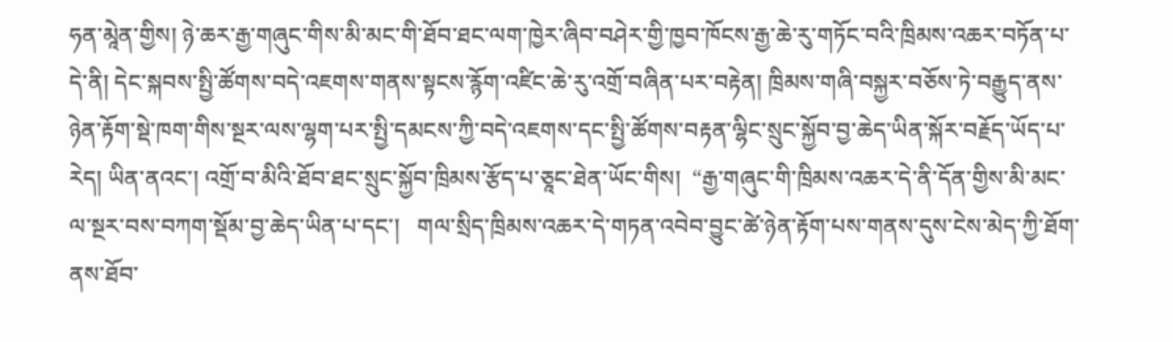ཧན་མཱེན་གྱིས། ཉེ་ཆར་རྒྱ་གཞུང་གིས་མི་མང་གི་ཐོབ་ཐང་ལག་ཁྱེར་ཞིབ་བཤེར་གྱི་ཁྱབ་ཁོངས་རྒྱ་ཆེ་རུ་གཏོང་བའི་ཁྲིམས་འཆར་བཏོན་པ་དེ་ནི། དེང་སྐབས་སྤྱི་ཚོགས་བདེ་འཇགས་གནས་སྟངས་རྙོག་འཛིང་ཆེ་རུ་འགྲོ་བཞིན་པར་བརྟེན། ཁྲིམས་གཞི་བསྐྱར་བཅོས་ཏེ་བརྒྱུད་ནས་ཉེན་རྟོག་སྡེ་ཁག་གིས་སྔར་ལས་ལྷག་པར་སྤྱི་དམངས་ཀྱི་བདེ་འཇགས་དང་སྤྱི་ཚོགས་བརྟན་ལྷིང་སྲུང་སྐྱོབ་བྱ་ཆེད་ཡིན་སྐོར་བརྗོད་ཡོད་པ་རེད། ཡིན་ནའང་། འགྲོ་བ་མིའི་ཐོབ་ཐང་སྲུང་སྐྱོབ་ཁྲིམས་རྩོད་པ་ཅཱང་ཐེན་ཡོང་གིས།  “རྒྱ་གཞུང་གི་ཁྲིམས་འཆར་དེ་ནི་དོན་གྱིས་མི་མང་ལ་སྔར་བས་བཀག་སྡོམ་བྱ་ཆེད་ཡིན་པ་དང་།   གལ་སྲིད་ཁྲིམས་འཆར་དེ་གཏན་འབེབ་བྱུང་ཚེ་ཉེན་རྟོག་པས་གནས་དུས་ངེས་མེད་ཀྱི་ཐོག་ནས་ཐོབ་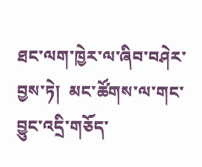ཐང་ལག་ཁྱེར་ལ་ཞིབ་བཤེར་བྱས་ཏེ།  མང་ཚོགས་ལ་གང་བྱུང་འདྲི་གཅོད་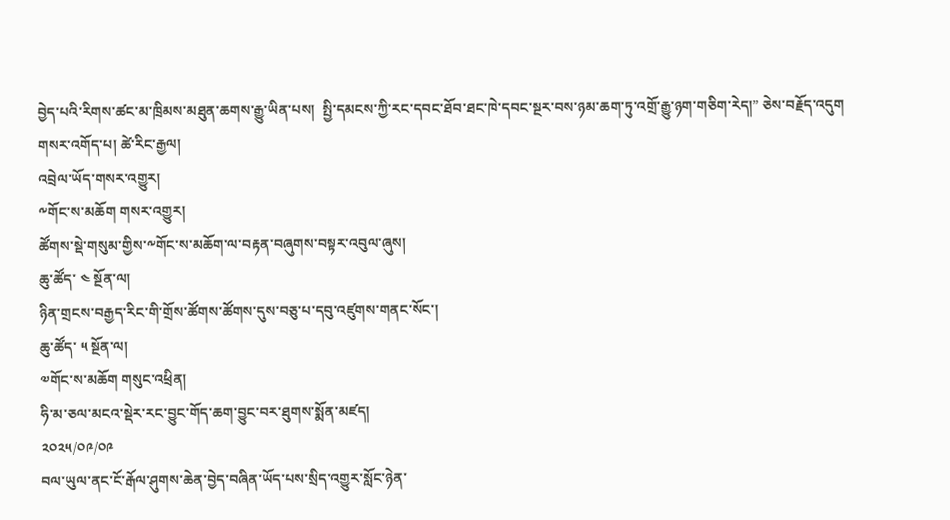བྱེད་པའི་རིགས་ཚང་མ་ཁྲིམས་མཐུན་ཆགས་རྒྱུ་ཡིན་པས།  སྤྱི་དམངས་ཀྱི་རང་དབང་ཐོབ་ཐང་ཁེ་དབང་སྔར་བས་ཉམ་ཆག་ཏུ་འགྲོ་རྒྱུ་ཉག་གཅིག་རེད།” ཅེས་བརྗོད་འདུག
གསར་འགོད་པ། ཚེ་རིང་རྒྱལ།
འབྲེལ་ཡོད་གསར་འགྱུར།
༸གོང་ས་མཆོག གསར་འགྱུར།
ཚོགས་སྡེ་གསུམ་གྱིས་༸གོང་ས་མཆོག་ལ་བརྟན་བཞུགས་བསྟར་འབུལ་ཞུས།
ཆུ་ཚོད་ ༤ སྔོན་ལ།
ཉིན་གྲངས་བརྒྱད་རིང་གི་གྲོས་ཚོགས་ཚོགས་དུས་བཅུ་པ་དབུ་འཛུགས་གནང་སོང་།
ཆུ་ཚོད་ ༥ སྔོན་ལ།
༧གོང་ས་མཆོག གསུང་འཕྲིན།
ཧི་མ་ཅལ་མངའ་སྡེར་རང་བྱུང་གོད་ཆག་བྱུང་བར་ཐུགས་སྨོན་མཛད།
༢༠༢༥/༠༩/༠༩
བལ་ཡུལ་ནང་ངོ་རྒོལ་ཤུགས་ཆེན་བྱེད་བཞིན་ཡོད་པས་སྲིད་འགྱུར་སློང་ཉེན་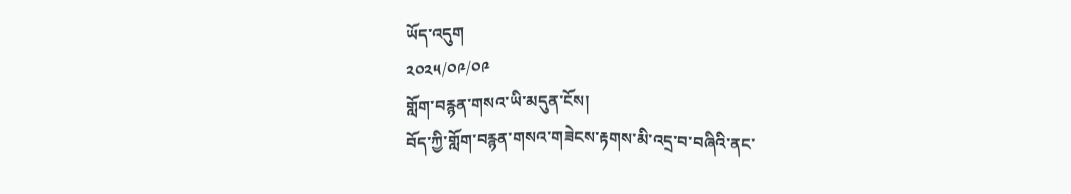ཡོད་འདུག
༢༠༢༥/༠༩/༠༩
གློག་བརྙན་གསའ་ཡི་མདུན་ངོས།
བོད་ཀྱི་གློག་བརྙན་གསའ་གཟེངས་རྟགས་མི་འདྲ་བ་བཞིའི་ནང་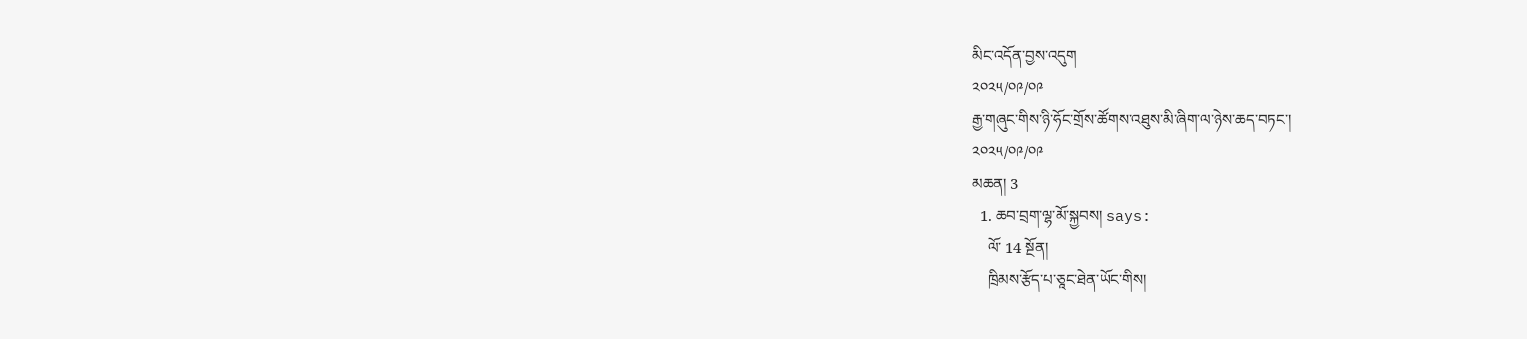མིང་འདོན་བྱས་འདུག
༢༠༢༥/༠༩/༠༩
རྒྱ་གཞུང་གིས་ཉི་ཧོང་གྲོས་ཚོགས་འཐུས་མི་ཞིག་ལ་ཉེས་ཆད་བཏང་།
༢༠༢༥/༠༩/༠༩
མཆན། 3
  1. ཆབ་བྲག་ལྷ་མོ་སྐྱབས། says:
    ལོ་ 14 སྔོན།
    ཁྲིམས་རྩོད་པ་ཅཱང་ཐེན་ཡོང་གིས།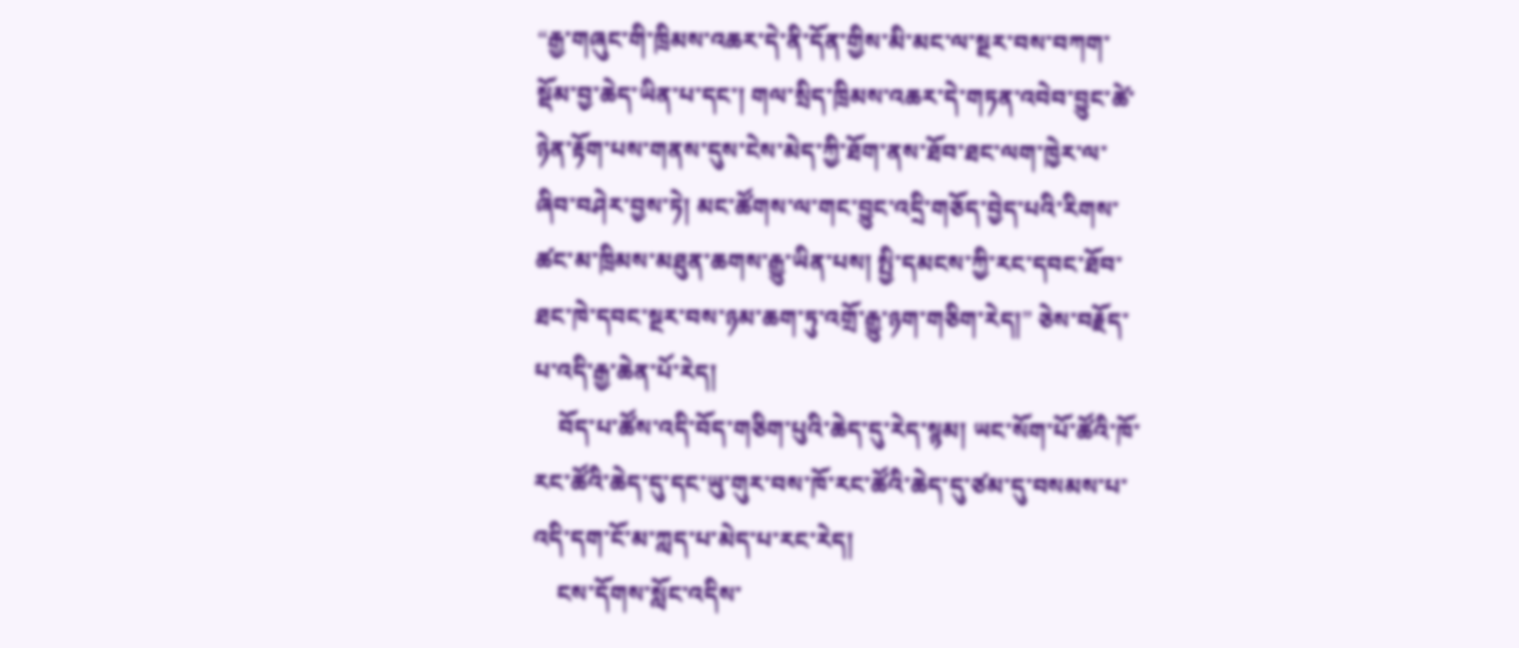“རྒྱ་གཞུང་གི་ཁྲིམས་འཆར་དེ་ནི་དོན་གྱིས་མི་མང་ལ་སྔར་བས་བཀག་སྡོམ་བྱ་ཆེད་ཡིན་པ་དང་། གལ་སྲིད་ཁྲིམས་འཆར་དེ་གཏན་འབེབ་བྱུང་ཚེ་ཉེན་རྟོག་པས་གནས་དུས་ངེས་མེད་ཀྱི་ཐོག་ནས་ཐོབ་ཐང་ལག་ཁྱེར་ལ་ཞིབ་བཤེར་བྱས་ཏེ། མང་ཚོགས་ལ་གང་བྱུང་འདྲི་གཅོད་བྱེད་པའི་རིགས་ཚང་མ་ཁྲིམས་མཐུན་ཆགས་རྒྱུ་ཡིན་པས། སྤྱི་དམངས་ཀྱི་རང་དབང་ཐོབ་ཐང་ཁེ་དབང་སྔར་བས་ཉམ་ཆག་ཏུ་འགྲོ་རྒྱུ་ཉག་གཅིག་རེད།” ཅེས་བརྗོད་པ་འདི་རྒྱ་ཆེན་པོ་རེད།
    བོད་པ་ཚོས་འདི་བོད་གཅིག་པུའི་ཆེད་དུ་རེད་སྙམ། ཡང་སོག་པོ་ཚོའི་ཁོ་རང་ཚོའི་ཆེད་དུ་དང་ཡུ་གུར་བས་ཁོ་རང་ཚོའི་ཆེད་དུ་ཙམ་དུ་བསམས་པ་འདི་དག་ངོ་མ་ཀླད་པ་མེད་པ་རང་རེད།
    ངས་དོགས་སློང་འདིས་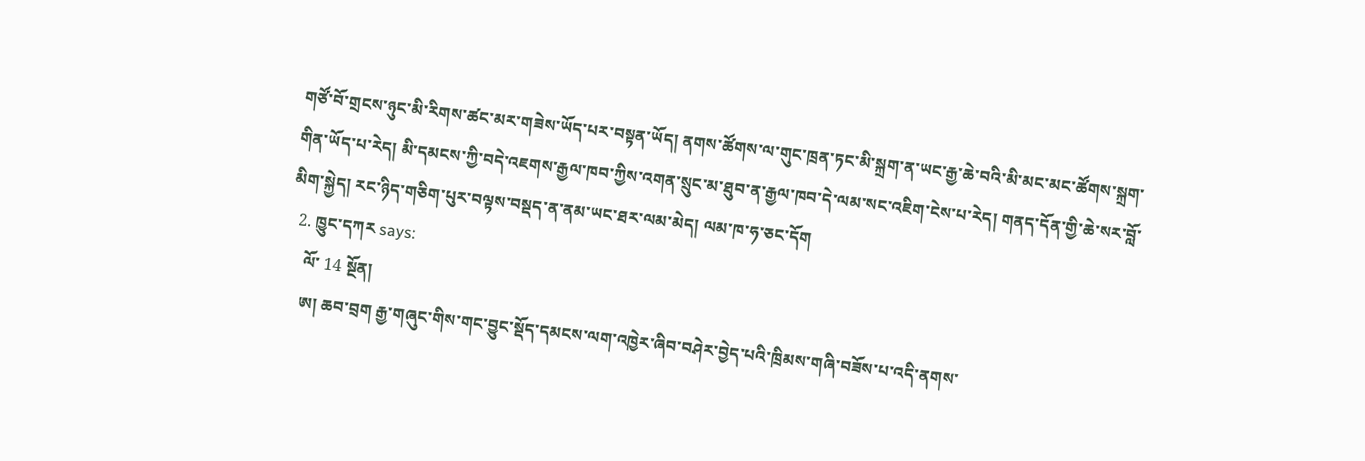གཙོ་བོ་གྲངས་ཉུང་མི་རིགས་ཚང་མར་གཟེས་ཡོད་པར་བསྟན་ཡོད། ནགས་ཚོགས་ལ་གུང་ཁྲན་ཏང་མི་སྐྲག་ན་ཡང་རྒྱ་ཆེ་བའི་མི་མང་མང་ཚོགས་སྐྲག་གིན་ཡོད་པ་རེད། མི་དམངས་ཀྱི་བདེ་འཇགས་རྒྱལ་ཁབ་ཀྱིས་འགན་སྲུང་མ་ཐུབ་ན་རྒྱལ་ཁབ་དེ་ལམ་སང་འཇིག་ངེས་པ་རེད། གནད་དོན་གྱི་ཆེ་སར་བློ་མིག་སྐྱེད། རང་ཉིད་གཅིག་པུར་བལྟས་བསྡད་ན་ནམ་ཡང་ཐར་ལམ་མེད། ལམ་ཁ་ཧ་ཅང་དོག
  2. ཁྱུང་དཀར says:
    ལོ་ 14 སྔོན།
    ཨ། ཆབ་བྲག རྒྱ་གཞུང་གིས་གང་བྱུང་སྡོད་དམངས་ལག་འཁྱེར་ཞིབ་བཤེར་བྱེད་པའི་ཁྲིམས་གཞི་བཟོས་པ་འདི་ནགས་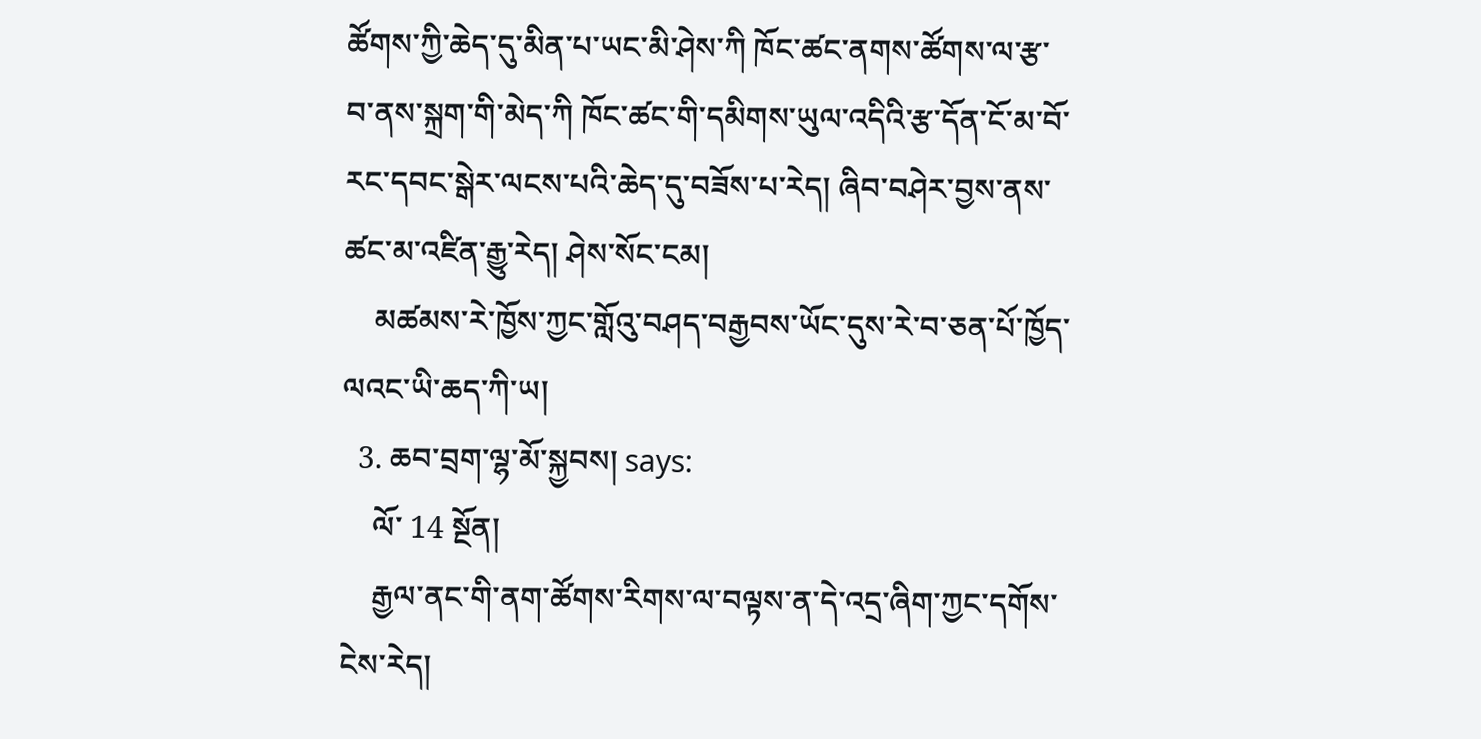ཚོགས་ཀྱི་ཆེད་དུ་མིན་པ་ཡང་མི་ཤེས་ཀི ཁོང་ཚང་ནགས་ཚོགས་ལ་རྩ་བ་ནས་སྐྲག་གི་མེད་ཀི ཁོང་ཚང་གི་དམིགས་ཡུལ་འདིའི་རྩ་དོན་ངོ་མ་བོ་རང་དབང་སྒེར་ལངས་པའི་ཆེད་དུ་བཟོས་པ་རེད། ཞིབ་བཤེར་བྱས་ནས་ཚང་མ་འཛིན་རྒྱུ་རེད། ཤེས་སོང་ངམ།
    མཚམས་རེ་ཁྱོས་ཀྱང་གློའུ་བཤད་བརྒྱབས་ཡོང་དུས་རེ་བ་ཅན་པོ་ཁྱོད་ལའང་ཡི་ཆད་ཀི་ཡ།
  3. ཆབ་བྲག་ལྷ་མོ་སྐྱབས། says:
    ལོ་ 14 སྔོན།
    རྒྱལ་ནང་གི་ནག་ཚོགས་རིགས་ལ་བལྟས་ན་དེ་འདྲ་ཞིག་ཀྱང་དགོས་ངེས་རེད།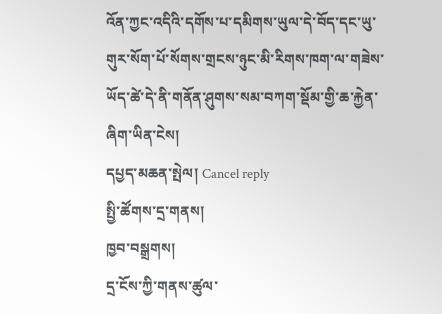འོན་ཀྱང་འདིའི་དགོས་པ་དམིགས་ཡུལ་དེ་བོད་དང་ཡུ་གུར་སོག་པོ་སོགས་གྲངས་ཉུང་མི་རིགས་ཁག་ལ་གཟེས་ཡོད་ཚེ་དེ་ནི་གནོན་ཤུགས་སམ་བཀག་སྡོམ་གྱི་ཆ་རྐྱེན་ཞིག་ཡིན་ངེས།
དཔྱད་མཆན་སྤེལ། Cancel reply
སྤྱི་ཚོགས་དྲ་གནས།
ཁྱབ་བསྒྲགས།
དྲ་ངོས་ཀྱི་གནས་ཚུལ་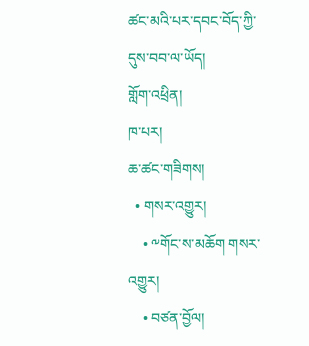ཚང་མའི་པར་དབང་བོད་ཀྱི་དུས་བབ་ལ་ཡོད།
གློག་འཕྲིན།
ཁ་པར།
ཆ་ཚང་གཟིགས།
  • གསར་འགྱུར།
    • ༸གོང་ས་མཆོག གསར་འགྱུར།
    • བཙན་བྱོལ།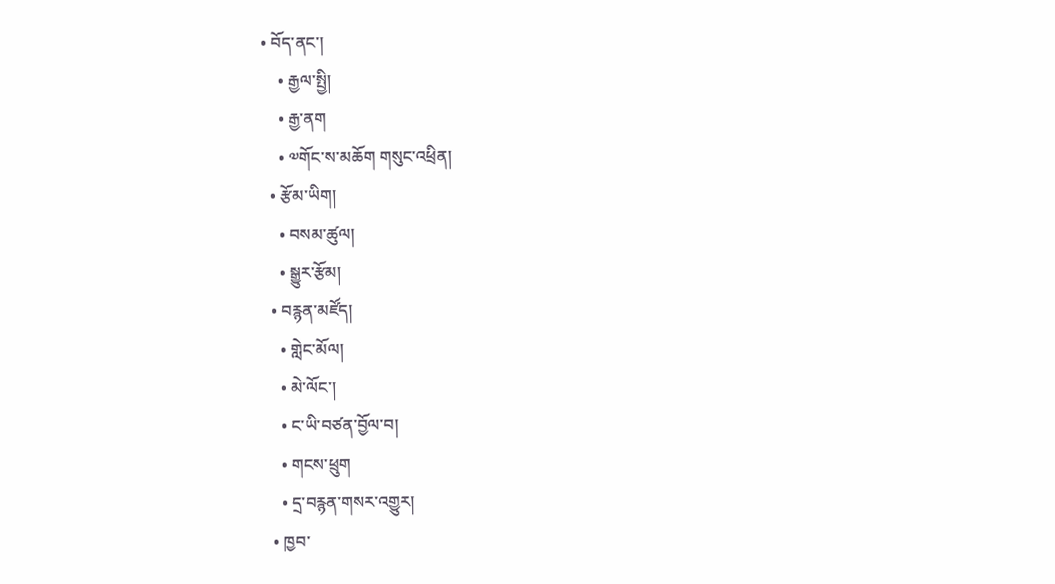• བོད་ནང་།
    • རྒྱལ་སྤྱི།
    • རྒྱ་ནག
    • ༧གོང་ས་མཆོག གསུང་འཕྲིན།
  • རྩོམ་ཡིག།
    • བསམ་ཚུལ།
    • སྒྱུར་རྩོམ།
  • བརྙན་མཛོད།
    • གླེང་མོལ།
    • མེ་ལོང་།
    • ང་ཡི་བཙན་བྱོལ་བ།
    • གངས་ཕྲུག
    • དྲ་བརྙན་གསར་འགྱུར།
  • ཁྱབ་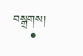བསྒྲགས།
    •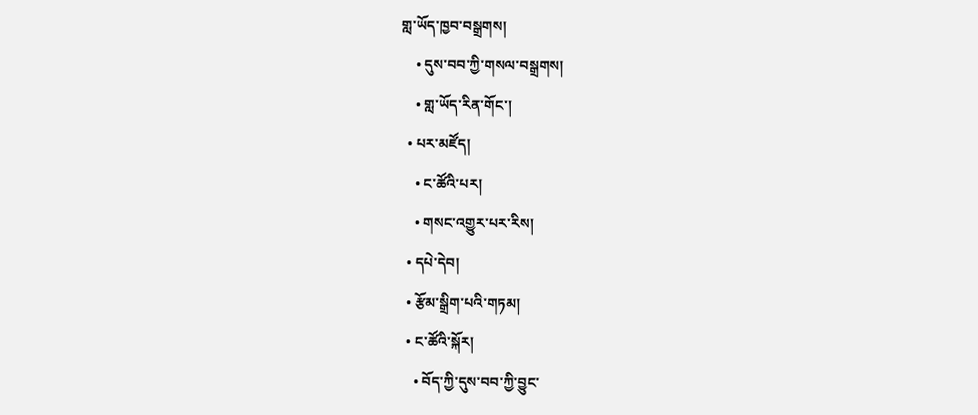གླ་ཡོད་ཁྱབ་བསྒྲགས།
    • དུས་བབ་ཀྱི་གསལ་བསྒྲགས།
    • གླ་ཡོད་རིན་གོང་།
  • པར་མཛོད།
    • ང་ཚོའི་པར།
    • གསང་འགྱུར་པར་རིས།
  • དཔེ་དེབ།
  • རྩོམ་སྒྲིག་པའི་གཏམ།
  • ང་ཚོའི་སྐོར།
    • བོད་ཀྱི་དུས་བབ་ཀྱི་བྱུང་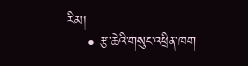རིམ།
    • རྩ་ཆེའི་གསུང་འཕྲིན་ཁག